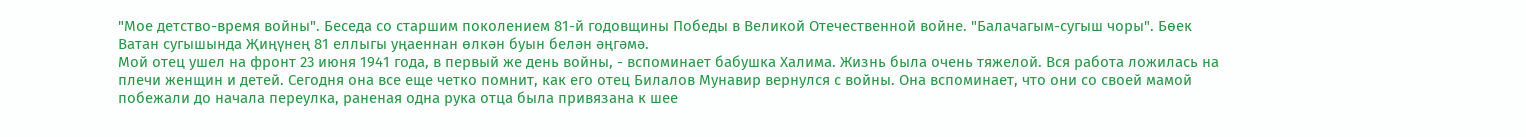"Мое детство-время войны". Беседа со старшим поколением 81-й годовщины Победы в Великой Отечественной войне. "Балачагым-сугыш чоры". Бөек Ватан сугышында Җиңүнең 81 еллыгы уңаеннан өлкән буын белән әңгәмә.
Мой отец ушел на фронт 23 июня 1941 года, в первый же день войны, - вспоминает бабушка Халима. Жизнь была очень тяжелой. Вся работа ложилась на плечи женщин и детей. Сегодня она все еще четко помнит, как его отец Билалов Мунавир вернулся с войны. Она вспоминает, что они со своей мамой побежали до начала переулка, раненая одна рука отца была привязана к шее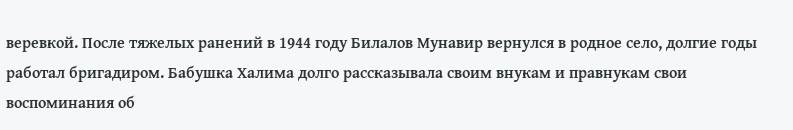веревкой. После тяжелых ранений в 1944 году Билалов Мунавир вернулся в родное село, долгие годы работал бригадиром. Бабушка Халима долго рассказывала своим внукам и правнукам свои воспоминания об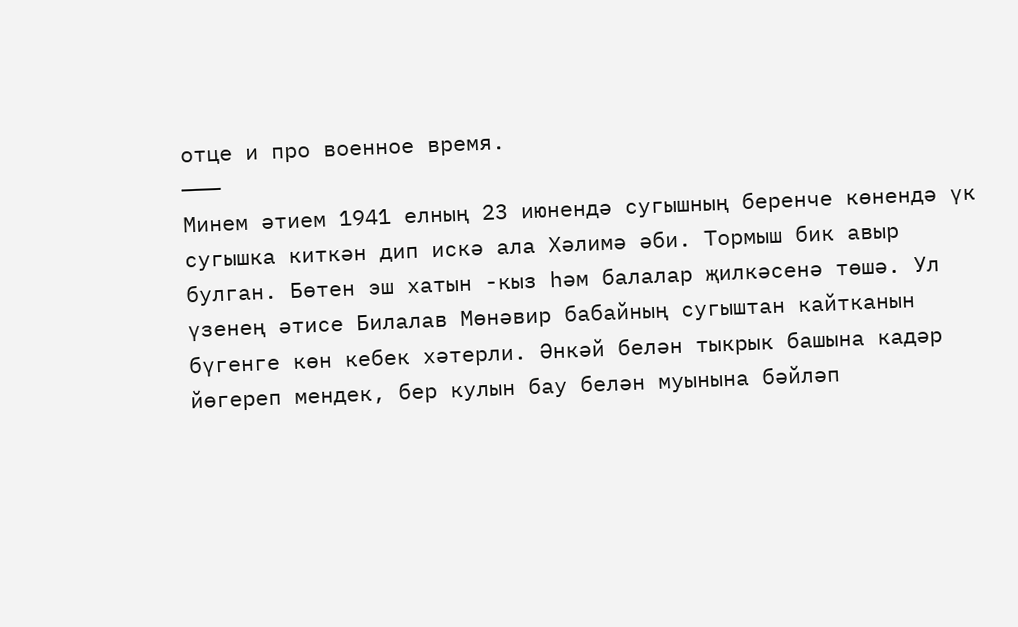отце и про военное время.
———
Минем әтием 1941 елның 23 июнендә сугышның беренче көнендә үк сугышка киткән дип искә ала Хәлимә әби. Тормыш бик авыр булган. Бөтен эш хатын -кыз һәм балалар җилкәсенә төшә. Ул үзенең әтисе Билалав Мөнәвир бабайның сугыштан кайтканын бүгенге көн кебек хәтерли. Әнкәй белән тыкрык башына кадәр йөгереп мендек, бер кулын бау белән муынына бәйләп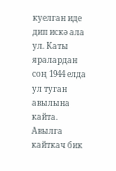куелган иде дип искә ала ул. Каты яралардан соң 1944 елда ул туган авылына кайта. Авылга кайткач бик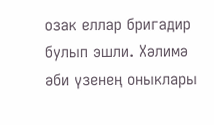озак еллар бригадир булып эшли. Хәлимә әби үзенең оныклары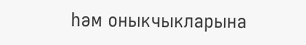һәм оныкчыкларына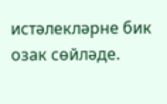истәлекләрне бик озак сөйләде.